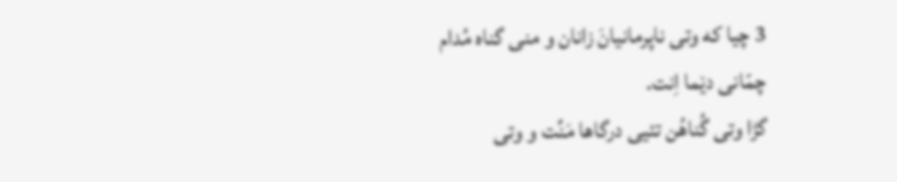3 چیا که وتی ناپرمانیانَ زانان و منی گناه مُدام چمّانی دێما اِنت.
گڑا وتی گُناهُن تئیی درگاها مَنِّت و وتی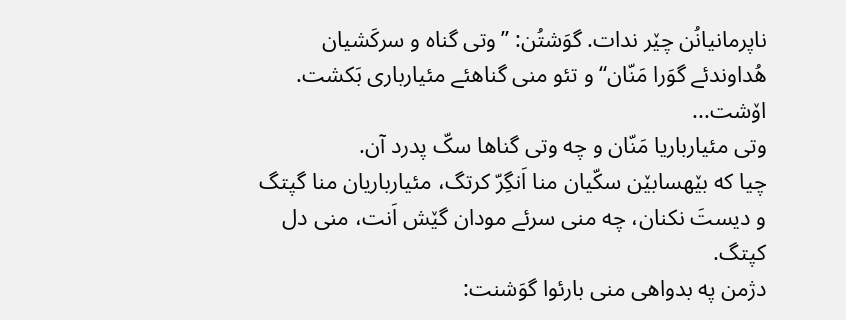ناپرمانیانُن چێر ندات. گوَشتُن: ”وتی گناه و سرکَشیان هُداوندئے گوَرا مَنّان“ و تئو منی گناهئے مئیارباری بَکشت. اۆشت...
وتی مئیارباریا مَنّان و چه وتی گناها سکّ پدرد آن.
چیا که بێهسابێن سکّیان منا اَنگِرّ کرتگ، مئیارباریان منا گپتگ و دیستَ نکنان، چه منی سرئے مودان گێش اَنت، منی دل کپتگ.
دژمن په بدواهی منی بارئوا گوَشنت: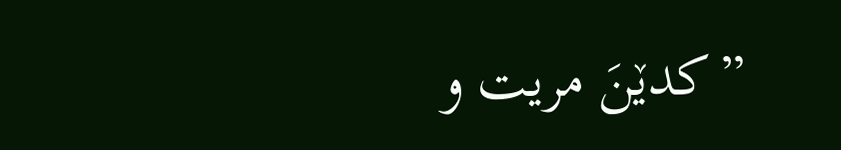”کدێنَ مریت و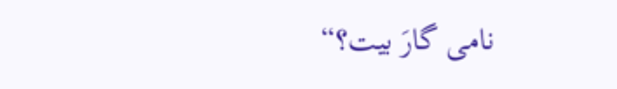نامی گارَ بیت؟“